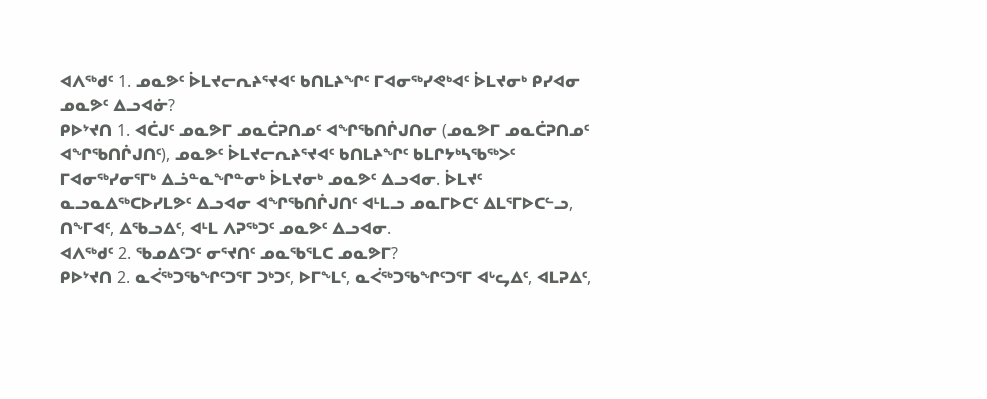ᐊᐱᖅᑯᑦ 1. ᓄᓇᕗᑦ ᐆᒪᔪᓕᕆᔨᕐᔪᐊᑦ ᑲᑎᒪᔨᖏᑦ ᒥᐊᓂᖅᓯᕙᒃᐊᑦ ᐆᒪᔪᓂᒃ ᑭᓯᐊᓂ ᓄᓇᕗᑦ ᐃᓗᐊᓃ?
ᑭᐅᔾᔪᑎ 1. ᐊᑖᒍᑦ ᓄᓇᕗᒥ ᓄᓇᑖᕈᑎᓄᑦ ᐊᖏᖃᑎᒌᒍᑎᓂ (ᓄᓇᕗᒥ ᓄᓇᑖᕈᑎᓄᑦ ᐊᖏᖃᑎᒌᒍᑎᑦ), ᓄᓇᕗᑦ ᐆᒪᔪᓕᕆᔨᕐᔪᐊᑦ ᑲᑎᒪᔨᖏᑦ ᑲᒪᒋᔭᒃᓴᖃᖅᐳᑦ ᒥᐊᓂᖅᓯᓂᕐᒥᒃ ᐃᓘᓐᓇᖏᓐᓂᒃ ᐆᒪᔪᓂᒃ ᓄᓇᕗᑦ ᐃᓗᐊᓂ. ᐆᒪᔪᑦ ᓇᓗᓇᐃᖅᑕᐅᓯᒪᕗᑦ ᐃᓗᐊᓂ ᐊᖏᖃᑎᒌᒍᑎᑦ ᐊᒻᒪᓗ ᓄᓇᒥᐅᑕᑦ ᐃᒪᕐᒥᐅᑕᓪᓗ, ᑎᖕᒥᐊᑦ, ᐃᖃᓗᐃᑦ, ᐊᒻᒪ ᐱᕈᖅᑐᑦ ᓄᓇᕗᑦ ᐃᓗᐊᓂ.
ᐊᐱᖅᑯᑦ 2. ᖃᓄᐃᑦᑐᑦ ᓂᕐᔪᑎᑦ ᓄᓇᖃᕐᒪᑕ ᓄᓇᕗᒥ?
ᑭᐅᔾᔪᑎ 2. ᓇᐹᖅᑐᖃᖏᑦᑐᕐᒥ ᑐᒃᑐᑦ, ᐅᒥᖕᒪᑦ, ᓇᐹᖅᑐᖃᖏᑦᑐᕐᒥ ᐊᒡᖤᐃᑦ, ᐊᒪᕈᐃᑦ,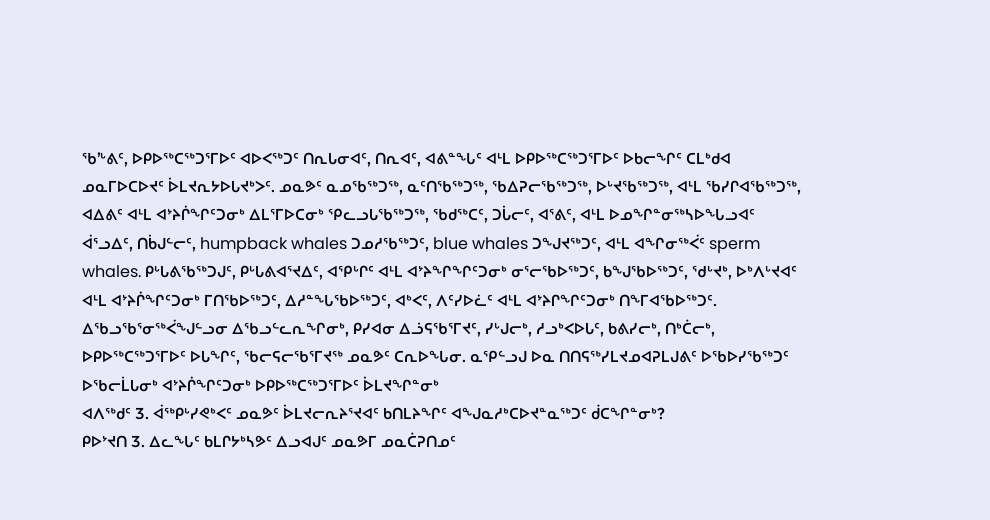ᖃ’ᒡᕕᑦ, ᐅᑭᐅᖅᑕᖅᑐᕐᒥᐅᑦ ᐊᐅᐸᖅᑐᑦ ᑎᕆᒐᓂᐊᑦ, ᑎᕆᐊᑦ, ᐊᕕᓐᖓᑦ ᐊᒻᒪ ᐅᑭᐅᖅᑕᖅᑐᕐᒥᐅᑦ ᐅᑲᓕᖏᑦ ᑕᒪᒃᑯᐊ ᓄᓇᒥᐅᑕᐅᔪᑦ ᐆᒪᔪᕆᔭᐅᒐᔪᒃᐳᑦ. ᓄᓇᕗᑦ ᓇᓄᖃᖅᑐᖅ, ᓇᑦᑎᖃᖅᑐᖅ, ᖃᐃᕈᓕᖃᖅᑐᖅ, ᐅᒡᔪᖃᖅᑐᖅ, ᐊᒻᒪ ᖃᓯᒋᐊᖃᖅᑐᖅ, ᐊᐃᕕᑦ ᐊᒻᒪ ᐊᔾᔨᒌᖏᑦᑐᓂᒃ ᐃᒪᕐᒥᐅᑕᓂᒃ ᕿᓚᓗᒐᖃᖅᑐᖅ, ᖃᑯᖅᑕᑦ, ᑐᒑᓕᑦ, ᐊᕐᕕᑦ, ᐊᒻᒪ ᐅᓄᖏᓐᓂᖅᓴᐅᖓᓗᐊᑦ ᐋᕐᓗᐃᑦ, ᑎᑳᒍᓪᓕᑦ, humpback whales ᑐᓄᓱᖃᖅᑐᑦ, blue whales ᑐᖑᔪᖅᑐᑦ, ᐊᒻᒪ ᐊᖏᓂᖅᐹᑦ sperm whales. ᑭᒡᒐᕕᖃᖅᑐᒍᑦ, ᑭᒡᒐᕕᐊᕐᔪᐃᑦ, ᐊᕿᒡᒋᑦ ᐊᒻᒪ ᐊᔾᔨᖏᖏᑦᑐᓂᒃ ᓂᕐᓕᖃᐅᖅᑐᑦ, ᑲᖑᖃᐅᖅᑐᑦ, ᖁᒡᔪᒃ, ᐅᒃᐱᒡᔪᐊᑦ ᐊᒻᒪ ᐊᔾᔨᒌᖏᑦᑐᓂᒃ ᒥᑎᖃᐅᖅᑐᑦ, ᐃᓱᓐᖓᖃᐅᖅᑐᑦ, ᐊᒃᐸᑦ, ᐱᑦᓯᐅᓛᑦ ᐊᒻᒪ ᐊᔾᔨᒋᖏᑦᑐᓂᒃ ᑎᖕᒥᐊᖃᐅᖅᑐᑦ. ᐃᖃᓗᖃᕐᓂᖅᐹᖑᓪᓗᓂ ᐃᖃᓗᓪᓚᕆᖏᓂᒃ, ᑭᓯᐊᓂ ᐃᓘᕋᖃᕐᒥᔪᑦ, ᓯᒡᒍᓕᒃ, ᓱᓗᒃᐸᐅᒐᑦ, ᑲᕕᓯᓕᒃ, ᑎᒃᑖᓕᒃ, ᐅᑭᐅᖅᑕᖅᑐᕐᒥᐅᑦ ᐅᒐᖏᑦ, ᖃᓕᕋᓕᖃᕐᒥᔪᖅ ᓄᓇᕗᑦ ᑕᕆᐅᖓᓂ. ᓇᕿᓪᓗᒍ ᐅᓇ ᑎᑎᕋᖅᓯᒪᔪᓄᐊᕈᒪᒍᕕᑦ ᐅᖃᐅᓯᖃᖅᑐᑦ ᐅᖃᓕᒫᒐᓂᒃ ᐊᔾᔨᒌᖏᑦᑐᓂᒃ ᐅᑭᐅᖅᑕᖅᑐᕐᒥᐅᑦ ᐆᒪᔪᖏᓐᓂᒃ
ᐊᐱᖅᑯᑦ 3. ᐋᖅᑭᒡᓯᕙᒃᐸᑦ ᓄᓇᕗᑦ ᐆᒪᔪᓕᕆᔨᕐᔪᐊᑦ ᑲᑎᒪᔨᖏᑦ ᐊᖑᓇᓱᒃᑕᐅᔪᓐᓇᖅᑐᑦ ᑰᑕᖏᓐᓂᒃ?
ᑭᐅᔾᔪᑎ 3. ᐃᓚᖓᑦ ᑲᒪᒋᔭᒃᓴᕗᑦ ᐃᓗᐊᒍᑦ ᓄᓇᕗᒥ ᓄᓇᑖᕈᑎᓄᑦ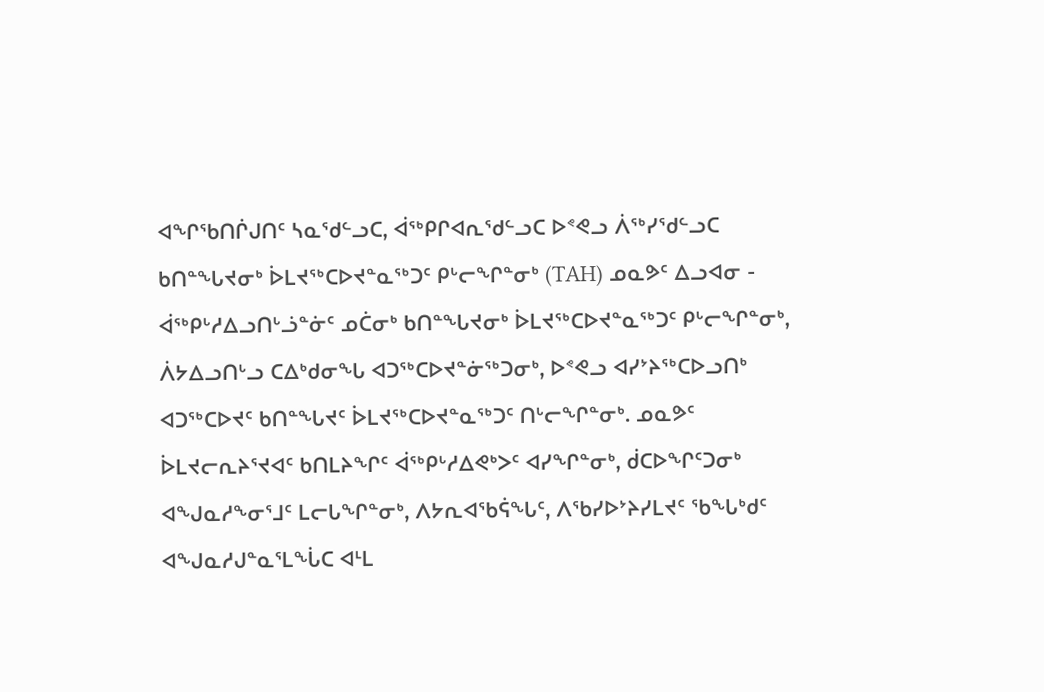ᐊᖏᖃᑎᒌᒍᑎᑦ ᓴᓇᖁᓪᓗᑕ, ᐋᖅᑭᒋᐊᕆᖁᓪᓗᑕ ᐅᕝᕙᓗ ᐲᖅᓯᖁᓪᓗᑕ ᑲᑎᓐᖓᔪᓂᒃ ᐆᒪᔪᖅᑕᐅᔪᓐᓇᖅᑐᑦ ᑭᒡᓕᖏᓐᓂᒃ (TAH) ᓄᓇᕗᑦ ᐃᓗᐊᓂ - ᐋᖅᑭᒡᓱᐃᓗᑎᒡᓘᓐᓃᑦ ᓄᑖᓂᒃ ᑲᑎᓐᖓᔪᓂᒃ ᐆᒪᔪᖅᑕᐅᔪᓐᓇᖅᑐᑦ ᑭᒡᓕᖏᓐᓂᒃ, ᐲᔭᐃᓗᑎᒡᓗ ᑕᐃᒃᑯᓂᖓ ᐊᑐᖅᑕᐅᔪᓐᓃᖅᑐᓂᒃ, ᐅᕝᕙᓗ ᐊᓯᔾᔨᖅᑕᐅᓗᑎᒃ ᐊᑐᖅᑕᐅᔪᑦ ᑲᑎᓐᖓᔪᑦ ᐆᒪᔪᖅᑕᐅᔪᓐᓇᖅᑐᑦ ᑎᒡᓕᖏᓐᓂᒃ. ᓄᓇᕗᑦ ᐆᒪᔪᓕᕆᔨᕐᔪᐊᑦ ᑲᑎᒪᔨᖏᑦ ᐋᖅᑭᒡᓱᐃᕙᒃᐳᑦ ᐊᓯᖏᓐᓂᒃ, ᑰᑕᐅᖏᑦᑐᓂᒃ ᐊᖑᓇᓱᖕᓂᕐᒧᑦ ᒪᓕᒐᖏᓐᓂᒃ, ᐱᔭᕆᐊᖃᕌᖓᑦ, ᐱᖃᓯᐅᔾᔨᓯᒪᔪᑦ ᖃᖓᒃᑯᑦ ᐊᖑᓇᓱᒍᓐᓇᕐᒪᖔᑕ ᐊᒻᒪ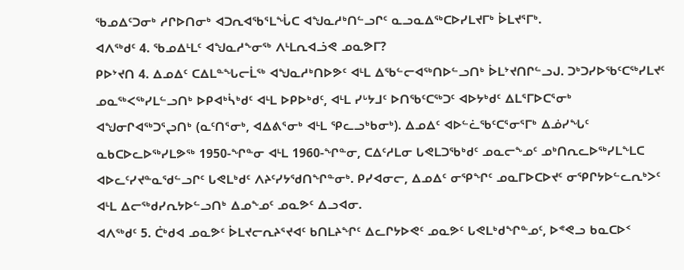ᖃᓄᐃᑦᑐᓂᒃ ᓱᒋᐅᑎᓂᒃ ᐊᑐᕆᐊᖃᕐᒪᖔᑕ ᐊᖑᓇᓱᒃᑎᓪᓗᒋᑦ ᓇᓗᓇᐃᖅᑕᐅᓯᒪᔪᒥᒃ ᐆᒪᔪᕐᒥᒃ.
ᐊᐱᖅᑯᑦ 4. ᖃᓄᐃᒻᒪᑦ ᐊᖑᓇᓱᖕᓂᖅ ᐱᒻᒪᕆᐊᓘᕙ ᓄᓇᕗᒥ?
ᑭᐅᔾᔪᑎ 4. ᐃᓄᐃᑦ ᑕᐃᒪᓐᖓᓕᒫᖅ ᐊᖑᓇᓱᒃᑎᐅᕗᑦ ᐊᒻᒪ ᐃᖃᓪᓕᐊᖅᑎᐅᓪᓗᑎᒃ ᐆᒪᔾᔪᑎᒋᓪᓗᒍ. ᑐᒃᑐᓯᐅᖃᑦᑕᖅᓯᒪᔪᑦ ᓄᓇᖅᐸᖅᓯᒪᓪᓗᑎᒃ ᐅᑭᐊᒃᓵᒃᑯᑦ ᐊᒻᒪ ᐅᑭᐅᒃᑯᑦ, ᐊᒻᒪ ᓯᒡᔭᒧᑦ ᐅᑎᖃᑦᑕᖅᑐᑦ ᐊᐅᔭᒃᑯᑦ ᐃᒪᕐᒥᐅᑕᕐᓂᒃ ᐊᖑᓂᒋᐊᖅᑐᕐᖢᑎᒃ (ᓇᑦᑎᕐᓂᒃ, ᐊᐃᕕᕐᓂᒃ ᐊᒻᒪ ᕿᓚᓗᒃᑲᓂᒃ). ᐃᓄᐃᑦ ᐊᐅᓪᓛᖃᑦᑕᕐᓂᕐᒥᒃ ᐃᓅᓯᖓᑦ ᓇᑲᑕᐅᓚᐅᖅᓯᒪᕗᖅ 1950-ᖏᓐᓂ ᐊᒻᒪ 1960-ᖏᓐᓂ, ᑕᐃᑦᓱᒪᓂ ᒐᕙᒪᑐᖃᒃᑯᑦ ᓄᓇᓕᖕᓄᑦ ᓄᒃᑎᕆᓚᐅᖅᓯᒪᖕᒪᑕ ᐊᐅᓚᑦᓯᔪᓐᓇᖁᓪᓗᒋᑦ ᒐᕙᒪᒃᑯᑦ ᐱᔨᑦᓯᔭᖁᑎᖏᓐᓂᒃ. ᑭᓯᐊᓂᓕ, ᐃᓄᐃᑦ ᓂᕿᖏᑦ ᓄᓇᒥᐅᑕᐅᔪᑦ ᓂᕿᒋᔭᐅᓪᓚᕆᒃᐳᑦ ᐊᒻᒪ ᐃᓕᖅᑯᓯᕆᔭᐅᓪᓗᑎᒃ ᐃᓄᖕᓄᑦ ᓄᓇᕗᑦ ᐃᓗᐊᓂ.
ᐊᐱᖅᑯᑦ 5. ᑖᒃᑯᐊ ᓄᓇᕗᑦ ᐆᒪᔪᓕᕆᔨᕐᔪᐊᑦ ᑲᑎᒪᔨᖏᑦ ᐃᓚᒋᔭᐅᕙᑦ ᓄᓇᕗᑦ ᒐᕙᒪᒃᑯᖏᓐᓄᑦ, ᐅᕝᕙᓗ ᑲᓇᑕᐅᑉ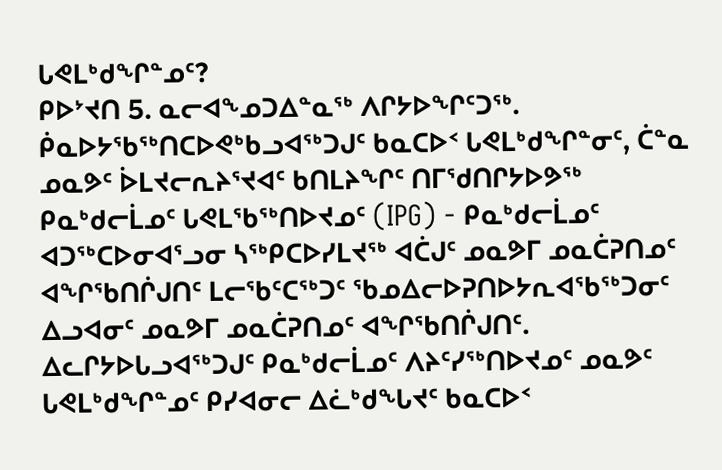ᒐᕙᒪᒃᑯᖏᓐᓄᑦ?
ᑭᐅᔾᔪᑎ 5. ᓇᓕᐊᖕᓄᑐᐃᓐᓇᖅ ᐱᒋᔭᐅᖏᑦᑐᖅ. ᑮᓇᐅᔭᖃᖅᑎᑕᐅᕙᒃᑲᓗᐊᖅᑐᒍᑦ ᑲᓇᑕᐅᑉ ᒐᕙᒪᒃᑯᖏᓐᓂᑦ, ᑖᓐᓇ ᓄᓇᕗᑦ ᐆᒪᔪᓕᕆᔨᕐᔪᐊᑦ ᑲᑎᒪᔨᖏᑦ ᑎᒥᖁᑎᒋᔭᐅᕗᖅ ᑭᓇᒃᑯᓕᒫᓄᑦ ᒐᕙᒪᖃᖅᑎᐅᔪᓄᑦ (IPG) - ᑭᓇᒃᑯᓕᒫᓄᑦ ᐊᑐᖅᑕᐅᓂᐊᕐᓗᓂ ᓴᖅᑭᑕᐅᓯᒪᔪᖅ ᐊᑖᒍᑦ ᓄᓇᕗᒥ ᓄᓇᑖᕈᑎᓄᑦ ᐊᖏᖃᑎᒌᒍᑎᑦ ᒪᓕᖃᑦᑕᖅᑐᑦ ᖃᓄᐃᓕᐅᕈᑎᐅᔭᕆᐊᖃᖅᑐᓂᑦ ᐃᓗᐊᓂᑦ ᓄᓇᕗᒥ ᓄᓇᑖᕈᑎᓄᑦ ᐊᖏᖃᑎᒌᒍᑎᑦ. ᐃᓚᒋᔭᐅᒐᓗᐊᖅᑐᒍᑦ ᑭᓇᒃᑯᓕᒫᓄᑦ ᐱᔨᑦᓯᖅᑎᐅᔪᓄᑦ ᓄᓇᕗᑦ ᒐᕙᒪᒃᑯᖏᓐᓄᑦ ᑭᓯᐊᓂᓕ ᐃᓛᒃᑯᖓᔪᑦ ᑲᓇᑕᐅᑉ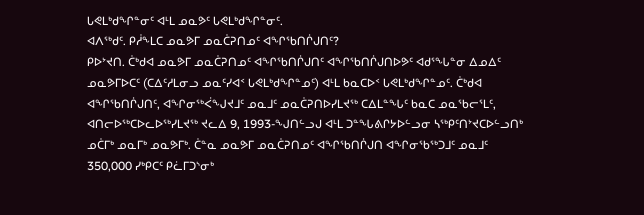ᒐᕙᒪᒃᑯᖏᓐᓂᑦ ᐊᒻᒪ ᓄᓇᕗᑦ ᒐᕙᒪᒃᑯᖏᓐᓂᑦ.
ᐊᐱᖅᑯᑦ. ᑭᓲᖕᒪᑕ ᓄᓇᕗᒥ ᓄᓇᑖᕈᑎᓄᑦ ᐊᖏᖃᑎᒌᒍᑎᑦ?
ᑭᐅᔾᔪᑎ. ᑖᒃᑯᐊ ᓄᓇᕗᒥ ᓄᓇᑖᕈᑎᓄᑦ ᐊᖏᖃᑎᒌᒍᑎᑦ ᐊᖏᖃᑎᒌᒍᑎᐅᕗᑦ ᐊᑯᕐᖓᓐᓂ ᐃᓄᐃᑦ ᓄᓇᕗᒥᐅᑕᑦ (ᑕᐃᑦᓱᒪᓂᓗ ᓄᓇᑦᓯᐊᑉ ᒐᕙᒪᒃᑯᖏᓐᓄᑦ) ᐊᒻᒪ ᑲᓇᑕᐅᑉ ᒐᕙᒪᒃᑯᖏᓐᓄᑦ. ᑖᒃᑯᐊ ᐊᖏᖃᑎᒌᒍᑎᑦ, ᐊᖏᓂᖅᐹᖑᔪᒧᑦ ᓄᓇᒧᑦ ᓄᓇᑖᕈᑎᐅᓯᒪᔪᖅ ᑕᐃᒪᓐᖓᑦ ᑲᓇᑕ ᓄᓇᖃᓕᕐᒪᑦ, ᐊᑎᓕᐅᖅᑕᐅᓚᐅᖅᓯᒪᔪᖅ ᔪᓚᐃ 9, 1993-ᖑᑎᓪᓗᒍ ᐊᒻᒪ ᑐᓐᖓᕕᒋᔭᐅᓪᓗᓂ ᓴᖅᑭᑦᑎᔾᔪᑕᐅᓪᓗᑎᒃ ᓄᑖᒥᒃ ᓄᓇᒥᒃ ᓄᓇᕗᒥᒃ. ᑖᓐᓇ ᓄᓇᕗᒥ ᓄᓇᑖᕈᑎᓄᑦ ᐊᖏᖃᑎᒌᒍᑎ ᐊᖏᓂᖃᖅᑐᒧᑦ ᓄᓇᒧᑦ 350,000 ᓯᒃᑭᑕᑦ ᑭᓛᒥᑐᔅᓂᒃ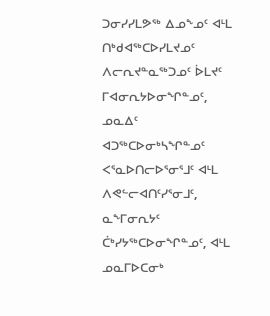ᑐᓂᓯᓯᒪᕗᖅ ᐃᓄᖕᓄᑦ ᐊᒻᒪ ᑎᒃᑯᐊᖅᑕᐅᓯᒪᔪᓄᑦ ᐱᓕᕆᔪᓐᓇᖅᑐᓄᑦ ᐆᒪᔪᑦ ᒥᐊᓂᕆᔭᐅᓂᖏᓐᓄᑦ, ᓄᓇᐃᑦ ᐊᑐᖅᑕᐅᓂᒃᓴᖏᓐᓄᑦ ᐸᕐᓇᐅᑎᓕᐅᕐᓂᕐᒧᑦ ᐊᒻᒪ ᐱᕙᓪᓕᐊᑎᑦᓯᕐᓂᒧᑦ, ᓇᖕᒥᓂᕆᔭᑦ ᑖᒃᓯᔭᖅᑕᐅᓂᖏᓐᓄᑦ, ᐊᒻᒪ ᓄᓇᒥᐅᑕᓂᒃ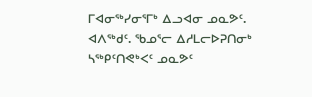ᒥᐊᓂᖅᓯᓂᕐᒥᒃ ᐃᓗᐊᓂ ᓄᓇᕗᑦ.
ᐊᐱᖅᑯᑦ. ᖃᓄᕐᓕ ᐃᓱᒪᓕᐅᕈᑎᓂᒃ ᓴᖅᑭᑦᑎᕙᒃᐸᑦ ᓄᓇᕗᑦ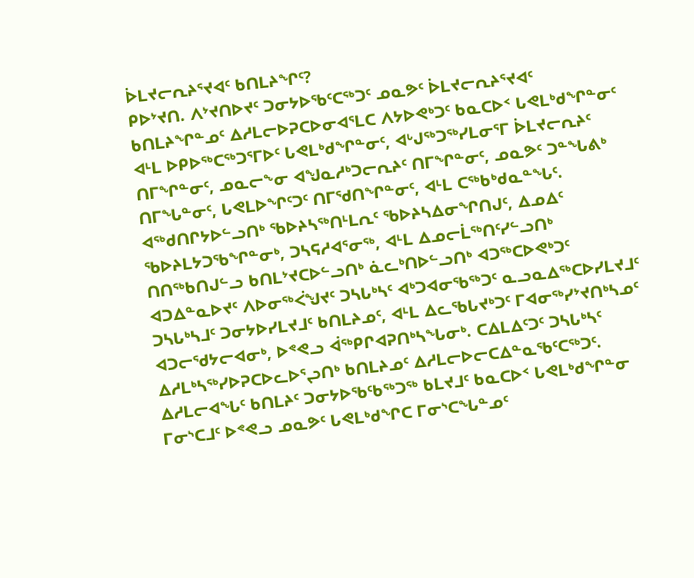ᐆᒪᔪᓕᕆᔨᕐᔪᐊᑦ ᑲᑎᒪᔨᖏᑦ?
ᑭᐅᔾᔪᑎ. ᐱᔾᔪᑎᐅᔪᑦ ᑐᓂᔭᐅᖃᑦᑕᖅᑐᑦ ᓄᓇᕗᑦ ᐆᒪᔪᓕᕆᔨᕐᔪᐊᑦ ᑲᑎᒪᔨᖏᓐᓄᑦ ᐃᓱᒪᓕᐅᕈᑕᐅᓂᐊᕐᒪᑕ ᐱᔭᐅᕙᒃᑐᑦ ᑲᓇᑕᐅᑉ ᒐᕙᒪᒃᑯᖏᓐᓂᑦ ᐊᒻᒪ ᐅᑭᐅᖅᑕᖅᑐᕐᒥᐅᑦ ᒐᕙᒪᒃᑯᖏᓐᓂᑦ, ᐊᒡᒍᖅᑐᖅᓯᒪᓂᕐᒥ ᐆᒪᔪᓕᕆᔨᑦ ᑎᒥᖏᓐᓂᑦ, ᓄᓇᓕᖕᓂ ᐊᖑᓇᓱᒃᑐᓕᕆᔨᑦ ᑎᒥᖏᓐᓂᑦ, ᓄᓇᕗᑦ ᑐᓐᖓᕕᒃ ᑎᒥᖓᓐᓂᑦ, ᒐᕙᒪᐅᖏᑦᑐᑦ ᑎᒥᖁᑎᖏᓐᓂᑦ, ᐊᒻᒪ ᑕᖅᑲᒃᑯᓇᓐᖓᑦ. ᐊᖅᑯᑎᒋᔭᐅᓪᓗᑎᒃ ᖃᐅᔨᓴᖅᑎᒻᒪᕆᑦ ᖃᐅᔨᓴᐃᓂᖏᑎᒍᑦ, ᐃᓄᐃᑦ ᖃᐅᔨᒪᔭᑐᖃᖏᓐᓂᒃ, ᑐᓴᕋᓱᐊᕐᓂᖅ, ᐊᒻᒪ ᐃᓄᓕᒫᖅᑎᑦᓯᓪᓗᑎᒃ ᑎᑎᖅᑲᑎᒍᓪᓗ ᑲᑎᒪᔾᔪᑕᐅᓪᓗᑎᒃ ᓈᓚᒃᑎᐅᓪᓗᑎᒃ ᐊᑐᖅᑕᐅᕙᒃᑐᑦ ᐊᑐᐃᓐᓇᐅᔪᑦ ᐱᐅᓂᖅᐹᖑᔪᑦ ᑐᓴᒐᒃᓴᑦ ᐊᒃᑐᐊᓂᖃᖅᑐᑦ ᓇᓗᓇᐃᖅᑕᐅᓯᒪᔪᒧᑦ ᑐᓴᒐᒃᓴᒧᑦ ᑐᓂᔭᐅᓯᒪᔪᒧᑦ ᑲᑎᒪᔨᓄᑦ, ᐊᒻᒪ ᐃᓚᖃᒐᔪᒃᑐᑦ ᒥᐊᓂᖅᓯᔾᔪᑎᒃᓴᓄᑦ ᐊᑐᓕᖁᔭᓕᐊᓂᒃ, ᐅᕝᕙᓗ ᐋᖅᑭᒋᐊᕈᑎᒃᓴᖓᓂᒃ. ᑕᐃᒪᐃᑦᑐᑦ ᑐᓴᒐᒃᓴᑦ ᐃᓱᒪᒃᓴᖅᓯᐅᕈᑕᐅᓚᐅᕐᖢᑎᒃ ᑲᑎᒪᔨᓄᑦ ᐃᓱᒪᓕᐅᓕᑕᐃᓐᓇᖃᑦᑕᖅᑐᑦ. ᐃᓱᒪᓕᐊᖓᑦ ᑲᑎᒪᔨᑦ ᑐᓂᔭᐅᖃᑦᑲᖅᑐᖅ ᑲᒪᔪᒧᑦ ᑲᓇᑕᐅᑉ ᒐᕙᒪᒃᑯᖏᓐᓂ ᒥᓂᔅᑕᒧᑦ ᐅᕝᕙᓗ ᓄᓇᕗᑦ ᒐᕙᒪᒃᑯᖏᑕ ᒥᓂᔅᑕᖓᓐᓄᑦ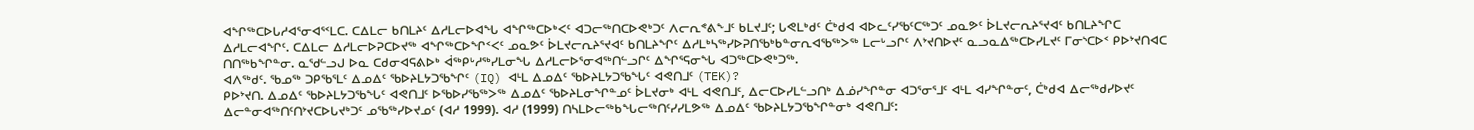ᐊᖏᖅᑕᐅᒐᓱᐊᕐᓂᐊᕐᑉᒪᑕ. ᑕᐃᒪᓕ ᑲᑎᒪᔨᑦ ᐃᓱᒪᓕᐅᐊᖓ ᐊᖏᖅᑕᐅᒃᐸᑦ ᐊᑐᓕᖅᑎᑕᐅᕙᒃᑐᑦ ᐱᓕᕆᕝᕕᖕᒧᑦ ᑲᒪᔪᒧᑦ; ᒐᕙᒪᒃᑯᑦ ᑖᒃᑯᐊ ᐊᐅᓚᑦᓯᖃᑦᑕᖅᑐᑦ ᓄᓇᕗᑦ ᐆᒪᔪᓕᕆᔨᕐᔪᐊᑦ ᑲᑎᒪᔨᖏᑕ ᐃᓱᒪᓕᐊᖏᑦ. ᑕᐃᒪᓕ ᐃᓱᒪᓕᐅᕈᑕᐅᔪᖅ ᐊᖏᖅᑕᐅᖏᑉᐸᑦ ᓄᓇᕗᑦ ᐆᒪᔪᓕᕆᔨᕐᔪᐊᑦ ᑲᑎᒪᔨᖏᑦ ᐃᓱᒪᒃᓴᖅᓯᐅᕈᑎᖃᒃᑲᓐᓂᕆᐊᖃᖅᐳᖅ ᒪᓕᒡᓗᒋᑦ ᐱᔾᔪᑎᐅᔪᑦ ᓇᓗᓇᐃᖅᑕᐅᓯᒪᔪᑦ ᒥᓂᔅᑕᐅᑉ ᑭᐅᔾᔪᑎᐊᑕ ᑎᑎᖅᑲᖏᓐᓂ. ᓇᖁᓪᓗᒍ ᐅᓇ ᑕᑯᓂᐊᕋᕕᐅᒃ ᐋᖅᑭᒡᓱᖅᓯᒪᓂᖓ ᐃᓱᒪᓕᐅᕐᓂᐊᖅᑎᓪᓗᒋᑦ ᐃᖏᕐᕋᓂᖓ ᐊᑐᖅᑕᐅᕙᒃᑐᖅ.
ᐊᐱᖅᑯᑦ. ᖃᓄᖅ ᑐᑭᖃᕐᒪᑦ ᐃᓄᐃᑦ ᖃᐅᔨᒪᔭᑐᖃᖏᑦ (IQ) ᐊᒻᒪ ᐃᓄᐃᑦ ᖃᐅᔨᒪᔭᑐᖃᖓᑦ ᐊᕙᑎᒧᑦ (TEK)?
ᑭᐅᔾᔪᑎ. ᐃᓄᐃᑦ ᖃᐅᔨᒪᔭᑐᖃᖓᑦ ᐊᕙᑎᒧᑦ ᐅᖃᐅᓯᖃᖅᐳᖅ ᐃᓄᐃᑦ ᖃᐅᔨᒪᓂᖏᓐᓄᑦ ᐆᒪᔪᓂᒃ ᐊᒻᒪ ᐊᕙᑎᒧᑦ, ᐃᓕᑕᐅᓯᒪᓪᓗᑎᒃ ᐃᓅᓯᖏᓐᓂ ᐊᑐᕐᓂᕐᒧᑦ ᐊᒻᒪ ᐊᓯᖏᓐᓂᑦ, ᑖᒃᑯᐊ ᐃᓕᖅᑯᓯᐅᔪᑦ ᐃᓕᓐᓂᐊᖅᑎᑦᑎᔾᔪᑕᐅᒐᔪᒃᑐᑦ ᓄᖃᖅᓯᐅᔪᓄᑦ (ᐊᓱ 1999). ᐊᓱ (1999) ᑎᓴᒪᐅᓕᖅᑲᖓᓕᖅᑎᑦᓯᓯᒪᕗᖅ ᐃᓄᐃᑦ ᖃᐅᔨᒪᔭᑐᖃᖏᓐᓂᒃ ᐊᕙᑎᒧᑦ: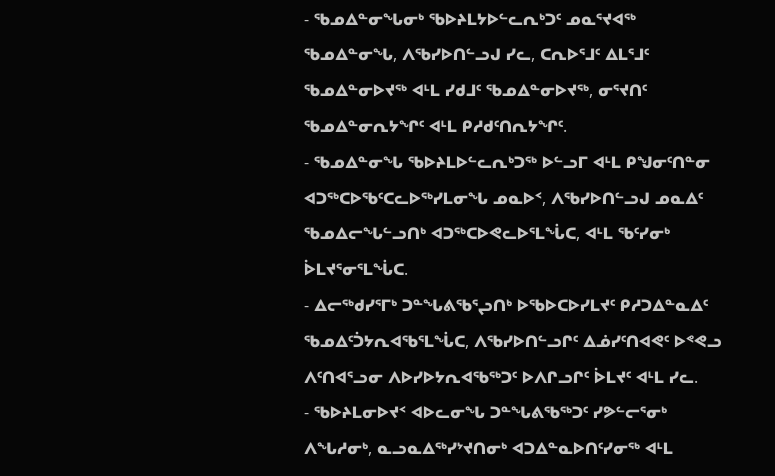- ᖃᓄᐃᓐᓂᖓᓂᒃ ᖃᐅᔨᒪᔭᐅᓪᓚᕆᒃᑐᑦ ᓄᓇᕐᔪᐊᖅ ᖃᓄᐃᓐᓂᖓ, ᐱᖃᓯᐅᑎᓪᓗᒍ ᓯᓚ, ᑕᕆᐅᕐᒧᑦ ᐃᒪᕐᒧᑦ ᖃᓄᐃᓐᓂᐅᔪᖅ ᐊᒻᒪ ᓯᑯᒧᑦ ᖃᓄᐃᓐᓂᐅᔪᖅ, ᓂᕐᔪᑎᑦ ᖃᓄᐃᓐᓂᕆᔭᖏᑦ ᐊᒻᒪ ᑭᓱᑯᑦᑎᕆᔭᖏᑦ.
- ᖃᓄᐃᓐᓂᖓ ᖃᐅᔨᒪᐅᓪᓚᕆᒃᑐᖅ ᐅᓪᓗᒥ ᐊᒻᒪ ᑭᖑᓂᑦᑎᓐᓂ ᐊᑐᖅᑕᐅᖃᑦᑕᓚᐅᖅᓯᒪᓂᖓ ᓄᓇᐅᑉ, ᐱᖃᓯᐅᑎᓪᓗᒍ ᓄᓇᐃᑦ ᖃᓄᐃᓕᖓᓪᓗᑎᒃ ᐊᑐᖅᑕᐅᕙᓚᐅᕐᒪᖔᑕ, ᐊᒻᒪ ᖃᑦᓯᓂᒃ ᐆᒪᔪᕐᓂᕐᒪᖔᑕ.
- ᐃᓕᖅᑯᓯᕐᒥᒃ ᑐᓐᖓᕕᖃᕐᖢᑎᒃ ᐅᖃᐅᑕᐅᓯᒪᔪᑦ ᑭᓱᑐᐃᓐᓇᐃᑦ ᖃᓄᐃᑦᑑᔭᕆᐊᖃᕐᒪᖔᑕ, ᐱᖃᓯᐅᑎᓪᓗᒋᑦ ᐃᓅᓯᑦᑎᐊᕙᑦ ᐅᕝᕙᓗ ᐱᑦᑎᐊᕐᓗᓂ ᐱᐅᓯᐅᔭᕆᐊᖃᖅᑐᑦ ᐅᐱᒋᓗᒋᑦ ᐆᒪᔪᑦ ᐊᒻᒪ ᓯᓚ.
- ᖃᐅᔨᒪᓂᐅᔪᑉ ᐊᐅᓚᓂᖓ ᑐᓐᖓᕕᖃᖅᑐᑦ ᓯᕗᓪᓕᕐᓂᒃ ᐱᖓᓱᓂᒃ, ᓇᓗᓇᐃᖅᓯᔾᔪᑎᓂᒃ ᐊᑐᐃᓐᓇᐅᑎᑦᓯᓂᖅ ᐊᒻᒪ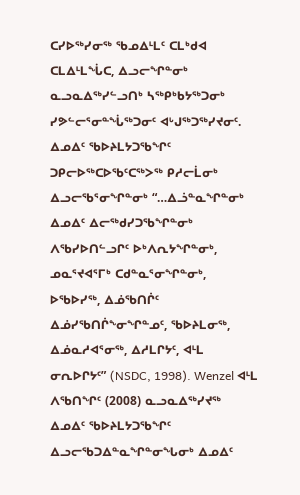ᑕᓯᐅᖅᓯᓂᖅ ᖃᓄᐃᒻᒪᑦ ᑕᒪᒃᑯᐊ ᑕᒪᐃᒻᒪᖔᑕ, ᐃᓗᓕᖏᓐᓂᒃ ᓇᓗᓇᐃᖅᓯᓪᓗᑎᒃ ᓴᖅᑭᒃᑲᔭᖅᑐᓂᒃ ᓯᕗᓪᓕᕐᓂᓐᖔᖅᑐᓂᑦ ᐊᒡᒍᖅᑐᖅᓯᔪᓂᑦ.
ᐃᓄᐃᑦ ᖃᐅᔨᒪᔭᑐᖃᖏᑦ ᑐᑭᓕᐅᖅᑕᐅᖃᑦᑕᖅᐳᖅ ᑭᓱᓕᒫᓂᒃ ᐃᓗᓕᖃᕐᓂᖏᓐᓂᒃ “…ᐃᓘᓐᓇᖏᓐᓂᒃ ᐃᓄᐃᑦ ᐃᓕᖅᑯᓯᑐᖃᖏᓐᓂᒃ ᐱᖃᓯᐅᑎᓪᓗᒋᑦ ᐅᒃᐱᕆᔭᖏᓐᓂᒃ, ᓄᓇᕐᔪᐊᕐᒥᒃ ᑕᑯᓐᓇᕐᓂᖏᓐᓂᒃ, ᐅᖃᐅᓯᖅ, ᐃᓅᖃᑎᒌᑦ ᐃᓅᓯᖃᑎᒌᖕᓂᖏᓐᓄᑦ, ᖃᐅᔨᒪᓂᖅ, ᐃᓅᓇᓱᐊᕐᓂᖅ, ᐃᓱᒪᒋᔭᑦ, ᐊᒻᒪ ᓂᕆᐅᒋᔭᑦ” (NSDC, 1998). Wenzel ᐊᒻᒪ ᐱᖃᑎᖏᑦ (2008) ᓇᓗᓇᐃᖅᓯᔪᖅ ᐃᓄᐃᑦ ᖃᐅᔨᒪᔭᑐᖃᖏᑦ ᐃᓗᓕᖃᑐᐃᓐᓇᖏᓐᓂᖓᓂᒃ ᐃᓄᐃᑦ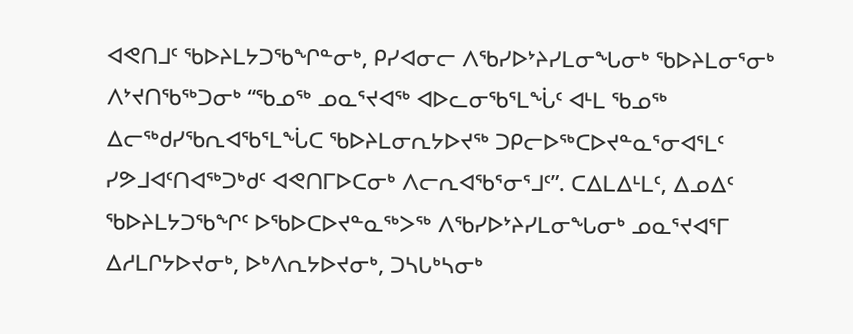ᐊᕙᑎᒧᑦ ᖃᐅᔨᒪᔭᑐᖃᖏᓐᓂᒃ, ᑭᓯᐊᓂᓕ ᐱᖃᓯᐅᔾᔨᓯᒪᓂᖓᓂᒃ ᖃᐅᔨᒪᓂᕐᓂᒃ ᐱᔾᔪᑎᖃᖅᑐᓂᒃ “ᖃᓄᖅ ᓄᓇᕐᔪᐊᖅ ᐊᐅᓚᓂᖃᕐᒪᖔᑦ ᐊᒻᒪ ᖃᓄᖅ ᐃᓕᖅᑯᓯᖃᕆᐊᖃᕐᒪᖔᑕ ᖃᐅᔨᒪᓂᕆᔭᐅᔪᖅ ᑐᑭᓕᐅᖅᑕᐅᔪᓐᓇᕐᓂᐊᕐᒪᑦ ᓯᕗᒧᐊᑦᑎᐊᖅᑐᒃᑯᑦ ᐊᕙᑎᒥᐅᑕᓂᒃ ᐱᓕᕆᐊᖃᕐᓂᕐᒧᑦ”. ᑕᐃᒪᐃᒻᒪᑦ, ᐃᓄᐃᑦ ᖃᐅᔨᒪᔭᑐᖃᖏᑦ ᐅᖃᐅᑕᐅᔪᓐᓇᖅᐳᖅ ᐱᖃᓯᐅᔾᔨᓯᒪᓂᖓᓂᒃ ᓄᓇᕐᔪᐊᕐᒥ ᐃᓱᒪᒋᔭᐅᔪᓂᒃ, ᐅᒃᐱᕆᔭᐅᔪᓂᒃ, ᑐᓴᒐᒃᓴᓂᒃ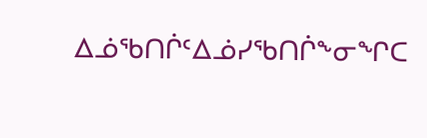ᐃᓅᖃᑎᒌᑦᐃᓅᓯᖃᑎᒌᖕᓂᖏᑕ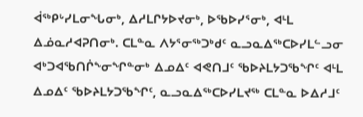ᐋᖅᑭᒡᓯᒪᓂᖓᓂᒃ, ᐃᓱᒪᒋᔭᐅᔪᓂᒃ, ᐅᖃᐅᓯᕐᓂᒃ, ᐊᒻᒪ ᐃᓅᓇᓱᐊᕈᑎᓂᒃ. ᑕᒪᓐᓇ ᐱᔭᕐᓂᖅᑐᒃᑯᑦ ᓇᓗᓇᐃᖅᑕᐅᓯᒪᓪᓗᓂ ᐊᒃᑐᐊᖃᑎᒌᖕᓂᖏᓐᓂᒃ ᐃᓄᐃᑦ ᐊᕙᑎᒧᑦ ᖃᐅᔨᒪᔭᑐᖃᖏᑦ ᐊᒻᒪ ᐃᓄᐃᑦ ᖃᐅᔨᒪᔭᑐᖃᖏᑦ, ᓇᓗᓇᐃᖅᑕᐅᓯᒪᔪᖅ ᑕᒪᓐᓇ ᐅᐃᓱᒧᑦ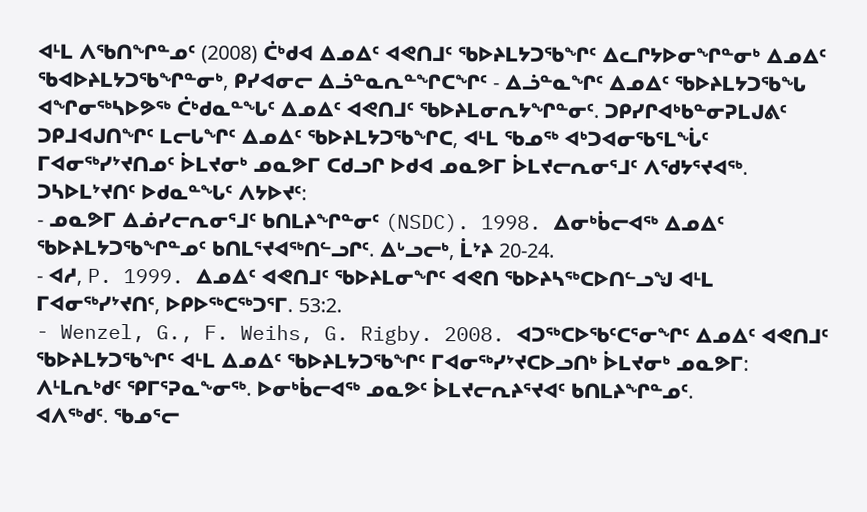ᐊᒻᒪ ᐱᖃᑎᖏᓐᓄᑦ (2008) ᑖᒃᑯᐊ ᐃᓄᐃᑦ ᐊᕙᑎᒧᑦ ᖃᐅᔨᒪᔭᑐᖃᖏᑦ ᐃᓚᒋᔭᐅᓂᖏᓐᓂᒃ ᐃᓄᐃᑦ ᖃᐊᐅᔨᒪᔭᑐᖃᖏᓐᓂᒃ, ᑭᓯᐊᓂᓕ ᐃᓘᓐᓇᕆᓐᖏᑕᖏᑦ - ᐃᓘᓐᓇᖏᑦ ᐃᓄᐃᑦ ᖃᐅᔨᒪᔭᑐᖃᖓ ᐊᖏᓂᖅᓴᐅᕗᖅ ᑖᒃᑯᓇᓐᖓᑦ ᐃᓄᐃᑦ ᐊᕙᑎᒧᑦ ᖃᐅᔨᒪᓂᕆᔭᖏᓐᓂᑦ. ᑐᑭᓯᒋᐊᒃᑲᓐᓂᕈᒪᒍᕕᑦ ᑐᑭᒧᐊᒍᑎᖏᑦ ᒪᓕᒐᖏᑦ ᐃᓄᐃᑦ ᖃᐅᔨᒪᔭᑐᖃᖏᑕ, ᐊᒻᒪ ᖃᓄᖅ ᐊᒃᑐᐊᓂᖃᕐᒪᖔᑦ ᒥᐊᓂᖅᓯᔾᔪᑎᓄᑦ ᐆᒪᔪᓂᒃ ᓄᓇᕗᒥ ᑕᑯᓗᒋ ᐅᑯᐊ ᓄᓇᕗᒥ ᐆᒪᔪᓕᕆᓂᕐᒧᑦ ᐱᖁᔭᕐᔪᐊᖅ.
ᑐᓴᐅᒪᔾᔪᑎᑦ ᐅᑯᓇᓐᖓᑦ ᐱᔭᐅᔪᑦ:
- ᓄᓇᕗᒥ ᐃᓅᓯᓕᕆᓂᕐᒧᑦ ᑲᑎᒪᔨᖏᓐᓂᑦ (NSDC). 1998. ᐃᓂᒃᑳᓕᐊᖅ ᐃᓄᐃᑦ ᖃᐅᔨᒪᔭᑐᖃᖏᓐᓄᑦ ᑲᑎᒪᕐᔪᐊᖅᑎᓪᓗᒋᑦ. ᐃᒡᓗᓕᒃ, ᒫᔾᔨ 20-24.
- ᐊᓱ, P. 1999. ᐃᓄᐃᑦ ᐊᕙᑎᒧᑦ ᖃᐅᔨᒪᓂᖏᑦ ᐊᕙᑎ ᖃᐅᔨᓴᖅᑕᐅᑎᓪᓗᖑ ᐊᒻᒪ ᒥᐊᓂᖅᓯᔾᔪᑎᑦ, ᐅᑭᐅᖅᑕᖅᑐᕐᒥ. 53:2.
- Wenzel, G., F. Weihs, G. Rigby. 2008. ᐊᑐᖅᑕᐅᖃᑦᑕᕐᓂᖏᑦ ᐃᓄᐃᑦ ᐊᕙᑎᒧᑦ ᖃᐅᔨᒪᔭᑐᖃᖏᑦ ᐊᒻᒪ ᐃᓄᐃᑦ ᖃᐅᔨᒪᔭᑐᖃᖏᑦ ᒥᐊᓂᖅᓯᔾᔪᑕᐅᓗᑎᒃ ᐆᒪᔪᓂᒃ ᓄᓇᕗᒥ: ᐱᒻᒪᕆᒃᑯᑦ ᕿᒥᕐᕈᓇᖕᓂᖅ. ᐅᓂᒃᑳᓕᐊᖅ ᓄᓇᕗᑦ ᐆᒪᔪᓕᕆᔨᕐᔪᐊᑦ ᑲᑎᒪᔨᖏᓐᓄᑦ.
ᐊᐱᖅᑯᑦ. ᖃᓄᕐᓕ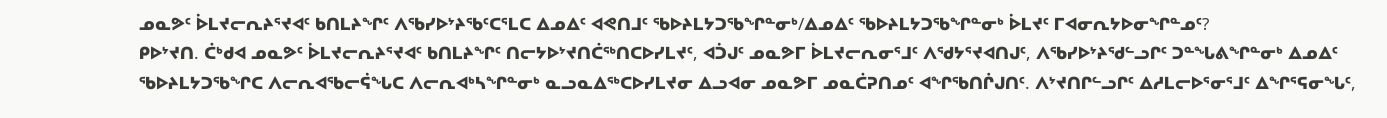ᓄᓇᕗᑦ ᐆᒪᔪᓕᕆᔨᕐᔪᐊᑦ ᑲᑎᒪᔨᖏᑦ ᐱᖃᓯᐅᔾᔨᖃᑦᑕᕐᒪᑕ ᐃᓄᐃᑦ ᐊᕙᑎᒧᑦ ᖃᐅᔨᒪᔭᑐᖃᖏᓐᓂᒃ/ᐃᓄᐃᑦ ᖃᐅᔨᒪᔭᑐᖃᖏᓐᓂᒃ ᐆᒪᔪᑦ ᒥᐊᓂᕆᔭᐅᓂᖏᓐᓄᑦ?
ᑭᐅᔾᔪᑎ. ᑖᒃᑯᐊ ᓄᓇᕗᑦ ᐆᒪᔪᓕᕆᔨᕐᔪᐊᑦ ᑲᑎᒪᔨᖏᑦ ᑎᓕᔭᐅᔾᔪᑎᑖᖅᑎᑕᐅᓯᒪᔪᑦ, ᐊᑑᒍᑦ ᓄᓇᕗᒥ ᐆᒪᔪᓕᕆᓂᕐᒧᑦ ᐱᖁᔭᕐᔪᐊᑎᒍᑦ, ᐱᖃᓯᐅᔾᔨᖁᓪᓗᒋᑦ ᑐᓐᖓᕕᖏᓐᓂᒃ ᐃᓄᐃᑦ ᖃᐅᔨᒪᔭᑐᖃᖏᑕ ᐱᓕᕆᐊᖃᓕᕌᖓᑕ ᐱᓕᕆᐊᒃᓴᖏᓐᓂᒃ ᓇᓗᓇᐃᖅᑕᐅᓯᒪᔪᓂ ᐃᓗᐊᓂ ᓄᓇᕗᒥ ᓄᓇᑖᕈᑎᓄᑦ ᐊᖏᖃᑎᒌᒍᑎᑦ. ᐱᔾᔪᑎᒋᓪᓗᒋᑦ ᐃᓱᒪᓕᐅᕐᓂᕐᒧᑦ ᐃᖏᕐᕋᓂᖓᑦ,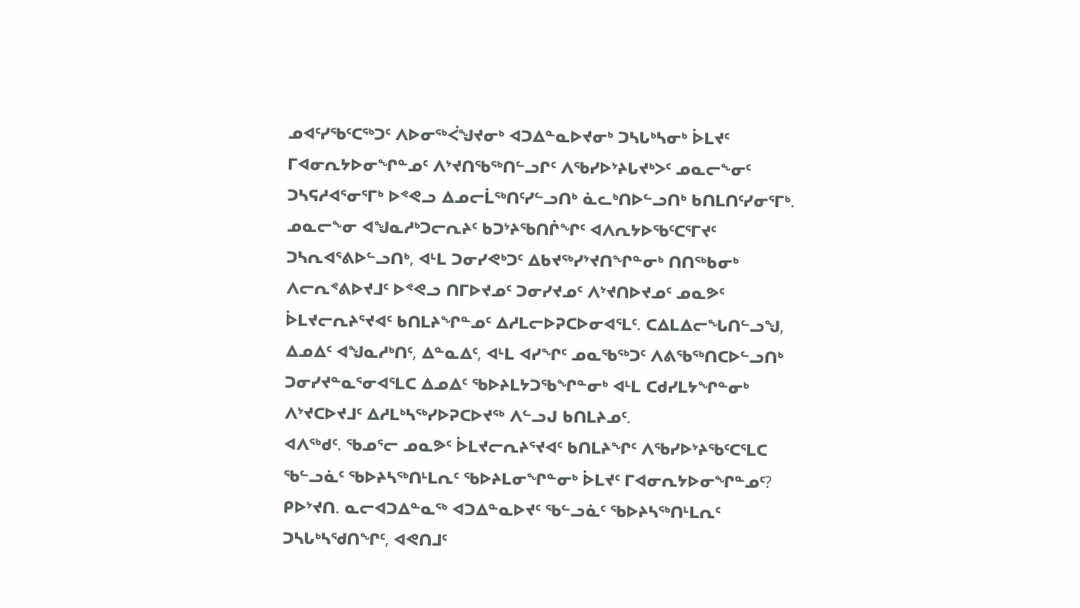ᓄᐊᑦᓯᖃᑦᑕᖅᑐᑦ ᐱᐅᓂᖅᐹᖑᔪᓂᒃ ᐊᑐᐃᓐᓇᐅᔪᓂᒃ ᑐᓴᒐᒃᓴᓂᒃ ᐆᒪᔪᑦ ᒥᐊᓂᕆᔭᐅᓂᖏᓐᓄᑦ ᐱᔾᔪᑎᖃᖅᑎᓪᓗᒋᑦ ᐱᖃᓯᐅᔾᔨᒐᔪᒃᐳᑦ ᓄᓇᓕᖕᓂᑦ ᑐᓴᕋᓱᐊᕐᓂᕐᒥᒃ ᐅᕝᕙᓗ ᐃᓄᓕᒫᖅᑎᑦᓯᓪᓗᑎᒃ ᓈᓚᒃᑎᐅᓪᓗᑎᒃ ᑲᑎᒪᑎᑦᓯᓂᕐᒥᒃ. ᓄᓇᓕᖕᓂ ᐊᖑᓇᓱᒃᑐᓕᕆᔨᑦ ᑲᑐᔾᔨᖃᑎᒌᖏᑦ ᐊᐱᕆᔭᐅᖃᑦᑕᕐᒥᔪᑦ ᑐᓴᕆᐊᕐᕕᐅᓪᓗᑎᒃ, ᐊᒻᒪ ᑐᓂᓯᕙᒃᑐᑦ ᐃᑲᔪᖅᓯᔾᔪᑎᖏᓐᓂᒃ ᑎᑎᖅᑲᓂᒃ ᐱᓕᕆᕝᕕᐅᔪᒧᑦ ᐅᕝᕙᓗ ᑎᒥᐅᔪᓄᑦ ᑐᓂᓯᔪᓄᑦ ᐱᔾᔪᑎᐅᔪᓄᑦ ᓄᓇᕗᑦ ᐆᒪᔪᓕᕆᔨᕐᔪᐊᑦ ᑲᑎᒪᔨᖏᓐᓄᑦ ᐃᓱᒪᓕᐅᕈᑕᐅᓂᐊᕐᒪᑦ. ᑕᐃᒪᐃᓕᖓᑎᓪᓗᖑ, ᐃᓄᐃᑦ ᐊᖑᓇᓱᒃᑎᑦ, ᐃᓐᓇᐃᑦ, ᐊᒻᒪ ᐊᓯᖏᑦ ᓄᓇᖃᖅᑐᑦ ᐱᕕᖃᖅᑎᑕᐅᓪᓗᑎᒃ ᑐᓂᓯᔪᓐᓇᕐᓂᐊᕐᒪᑕ ᐃᓄᐃᑦ ᖃᐅᔨᒪᔭᑐᖃᖏᓐᓂᒃ ᐊᒻᒪ ᑕᑯᓯᒪᔭᖏᓐᓂᒃ ᐱᔾᔪᑕᐅᔪᒧᑦ ᐃᓱᒪᒃᓴᖅᓯᐅᕈᑕᐅᔪᖅ ᐱᓪᓗᒍ ᑲᑎᒪᔨᓄᑦ.
ᐊᐱᖅᑯᑦ. ᖃᓄᕐᓕ ᓄᓇᕗᑦ ᐆᒪᔪᓕᕆᔨᕐᔪᐊᑦ ᑲᑎᒪᔨᖏᑦ ᐱᖃᓯᐅᔾᔨᖃᑦᑕᕐᒪᑕ ᖃᓪᓗᓈᑦ ᖃᐅᔨᓴᖅᑎᒻᒪᕆᑦ ᖃᐅᔨᒪᓂᖏᓐᓂᒃ ᐆᒪᔪᑦ ᒥᐊᓂᕆᔭᐅᓂᖏᓐᓄᑦ?
ᑭᐅᔾᔪᑎ. ᓇᓕᐊᑐᐃᓐᓇᖅ ᐊᑐᐃᓐᓇᐅᔪᑦ ᖃᓪᓗᓈᑦ ᖃᐅᔨᓴᖅᑎᒻᒪᕆᑦ ᑐᓴᒐᒃᓴᖁᑎᖏᑦ, ᐊᕙᑎᒧᑦ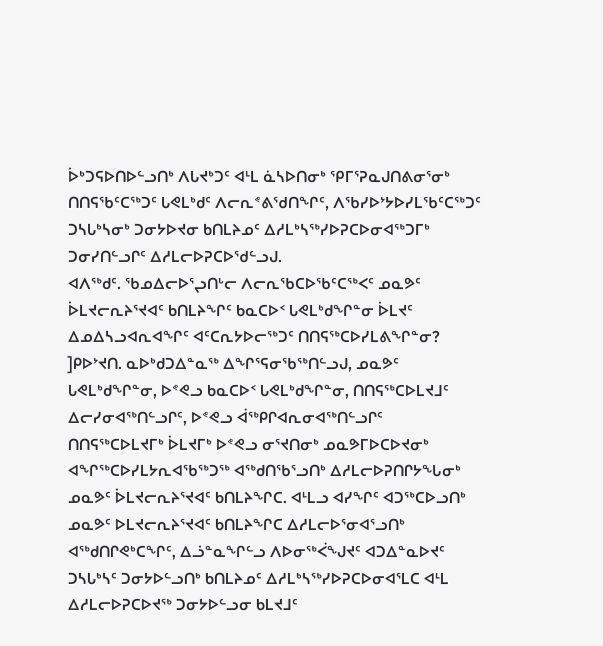ᐆᒃᑐᕋᐅᑎᐅᓪᓗᑎᒃ ᐱᒐᔪᒃᑐᑦ ᐊᒻᒪ ᓈᓴᐅᑎᓂᒃ ᕿᒥᕐᕈᓇᒍᑎᕕᓂᕐᓂᒃ ᑎᑎᕋᖃᑦᑕᖅᑐᑦ ᒐᕙᒪᒃᑯᑦ ᐱᓕᕆᕝᕕᖁᑎᖏᑦ, ᐱᖃᓯᐅᔾᔭᐅᓯᒪᖃᑦᑕᖅᑐᑦ ᑐᓴᒐᒃᓴᓂᒃ ᑐᓂᔭᐅᔪᓂ ᑲᑎᒪᔨᓄᑦ ᐃᓱᒪᒃᓴᖅᓯᐅᕈᑕᐅᓂᐊᖅᑐᒥᒃ ᑐᓂᓯᑎᓪᓗᒋᑦ ᐃᓱᒪᓕᐅᕈᑕᐅᖁᓪᓗᒍ.
ᐊᐱᖅᑯᑦ. ᖃᓄᐃᓕᐅᕐᖢᑎᒡᓕ ᐱᓕᕆᖃᑕᐅᖃᑦᑕᖅᐸᑦ ᓄᓇᕗᑦ ᐆᒪᔪᓕᕆᔨᕐᔪᐊᑦ ᑲᑎᒪᔨᖏᑦ ᑲᓇᑕᐅᑉ ᒐᕙᒪᒃᑯᖏᓐᓂ ᐆᒪᔪᑦ ᐃᓄᐃᓴᓗᐊᕆᐊᖏᑦ ᐊᑦᑕᕆᔭᐅᓕᖅᑐᑦ ᑎᑎᕋᖅᑕᐅᓯᒪᕕᖏᓐᓂ?
]ᑭᐅᔾᔪᑎ. ᓇᐅᒃᑯᑐᐃᓐᓇᖅ ᐃᖏᕐᕋᓂᖃᖅᑎᓪᓗᒍ, ᓄᓇᕗᑦ ᒐᕙᒪᒃᑯᖏᓐᓂ, ᐅᕝᕙᓗ ᑲᓇᑕᐅᑉ ᒐᕙᒪᒃᑯᖏᓐᓂ, ᑎᑎᕋᖅᑕᐅᒪᔪᒧᑦ ᐃᓕᓯᓂᐊᖅᑎᓪᓗᒋᑦ, ᐅᕝᕙᓗ ᐋᖅᑭᒋᐊᕆᓂᐊᖅᑎᓪᓗᒋᑦ ᑎᑎᕋᖅᑕᐅᒪᔪᒥᒃ ᐆᒪᔪᒥᒃ ᐅᕝᕙᓗ ᓂᕐᔪᑎᓂᒃ ᓄᓇᕗᒥᐅᑕᐅᔪᓂᒃ ᐊᖏᖅᑕᐅᓯᒪᔭᕆᐊᖃᖅᑐᖅ ᐊᖅᑯᑎᖃᕐᓗᑎᒃ ᐃᓱᒪᓕᐅᕈᑎᒋᔭᖓᓂᒃ ᓄᓇᕗᑦ ᐆᒪᔪᓕᕆᔨᕐᔪᐊᑦ ᑲᑎᒪᔨᖏᑕ. ᐊᒻᒪᓗ ᐊᓯᖏᑦ ᐊᑐᖅᑕᐅᓗᑎᒃ ᓄᓇᕗᑦ ᐅᒪᔪᓕᕆᔨᕐᔪᐊᑦ ᑲᑎᒪᔨᖏᑕ ᐃᓱᒪᓕᐅᕐᓂᐊᕐᓗᑎᒃ ᐊᖅᑯᑎᒋᕙᒃᑕᖏᑦ, ᐃᓘᓐᓇᖏᓪᓗ ᐱᐅᓂᖅᐹᖑᔪᑦ ᐊᑐᐃᓐᓇᐅᔪᑦ ᑐᓴᒐᒃᓴᑦ ᑐᓂᔭᐅᓪᓗᑎᒃ ᑲᑎᒪᔨᓄᑦ ᐃᓱᒪᒃᓴᖅᓯᐅᕈᑕᐅᓂᐊᕐᒪᑕ ᐊᒻᒪ ᐃᓱᒪᓕᐅᕈᑕᐅᔪᖅ ᑐᓂᔭᐅᓪᓗᓂ ᑲᒪᔪᒧᑦ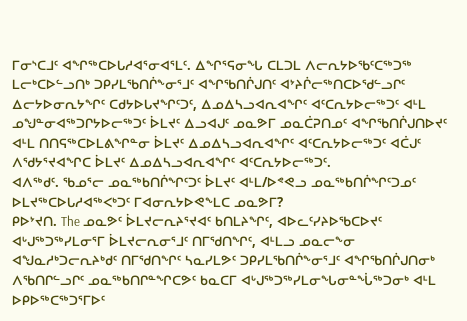ᒥᓂᔅᑕᒧᑦ ᐊᖏᖅᑕᐅᒐᓱᐊᕐᓂᐊᕐᒪᑦ. ᐃᖏᕐᕋᓂᖓ ᑕᒪᑐᒪ ᐱᓕᕆᔭᐅᖃᑦᑕᖅᑐᖅ ᒪᓕᒃᑕᐅᓪᓗᑎᒃ ᑐᑭᓯᒪᖃᑎᒌᖕᓂᕐᒧᑦ ᐊᖏᖃᑎᒌᒍᑎᑦ ᐊᔾᔨᒌᓕᖅᑎᑕᐅᖁᓪᓗᒋᑦ ᐃᓕᔭᐅᓂᕆᔭᖏᑦ ᑕᑯᔭᐅᒐᔪᖏᑦᑐᑦ, ᐃᓄᐃᓴᓗᐊᕆᐊᖏᑦ ᐊᑦᑕᕆᔭᐅᓕᖅᑐᑦ ᐊᒻᒪ ᓄᖑᓐᓂᐊᖅᑐᒋᔭᐅᓕᖅᑐᑦ ᐆᒪᔪᑦ ᐃᓗᐊᒍᑦ ᓄᓇᕗᒥ ᓄᓇᑖᕈᑎᓄᑦ ᐊᖏᖃᑎᒌᒍᑎᐅᔪᑦ ᐊᒻᒪ ᑎᑎᕋᖅᑕᐅᒪᕕᖏᓐᓂ ᐆᒪᔪᑦ ᐃᓄᐃᓴᓗᐊᕆᐊᖏᑦ ᐊᑦᑕᕆᔭᐅᓕᖅᑐᑦ ᐊᑖᒍᑦ ᐱᖁᔭᕐᔪᐊᖏᑕ ᐆᒪᔪᑦ ᐃᓄᐃᓴᓗᐊᕆᐊᖏᑦ ᐊᑦᑕᕆᔭᐅᓕᖅᑐᑦ.
ᐊᐱᖅᑯᑦ. ᖃᓄᕐᓕ ᓄᓇᖅᑲᑎᒌᖏᑦᑐᑦ ᐆᒪᔪᑦ ᐊᒻᒪ/ᐅᕝᕙᓗ ᓄᓇᖅᑲᑎᒌᖏᑦᑐᓄᑦ ᐅᒪᔪᖅᑕᐅᒐᓱᐊᖅᐸᒃᑐᑦ ᒥᐊᓂᕆᔭᐅᕙᖕᒪᑕ ᓄᓇᕗᒥ?
ᑭᐅᔾᔪᑎ. The ᓄᓇᕗᑦ ᐆᒪᔪᓕᕆᔨᕐᔪᐊᑦ ᑲᑎᒪᔨᖏᑦ, ᐊᐅᓚᑦᓯᔨᐅᖃᑕᐅᔪᑦ ᐊᒡᒍᖅᑐᖅᓯᒪᓂᕐᒥ ᐆᒪᔪᓕᕆᓂᕐᒧᑦ ᑎᒥᖁᑎᖏᑦ, ᐊᒻᒪᓗ ᓄᓇᓕᖕᓂ ᐊᖑᓇᓱᒃᑐᓕᕆᔨᒃᑯᑦ ᑎᒥᖁᑎᖏᑦ ᓴᓇᓯᒪᕗᑦ ᑐᑭᓯᒪᖃᑎᒌᖕᓂᕐᒧᑦ ᐊᖏᖃᑎᒌᒍᑎᓂᒃ ᐱᖃᑎᒋᓪᓗᒋᑦ ᓄᓇᖅᑲᑎᒋᓐᖏᑕᕗᑦ ᑲᓇᑕᒥ ᐊᒡᒍᖅᑐᖅᓯᒪᓂᖓᓂᓐᖔᖅᑐᓂᒃ ᐊᒻᒪ ᐅᑭᐅᖅᑕᖅᑐᕐᒥᐅᑦ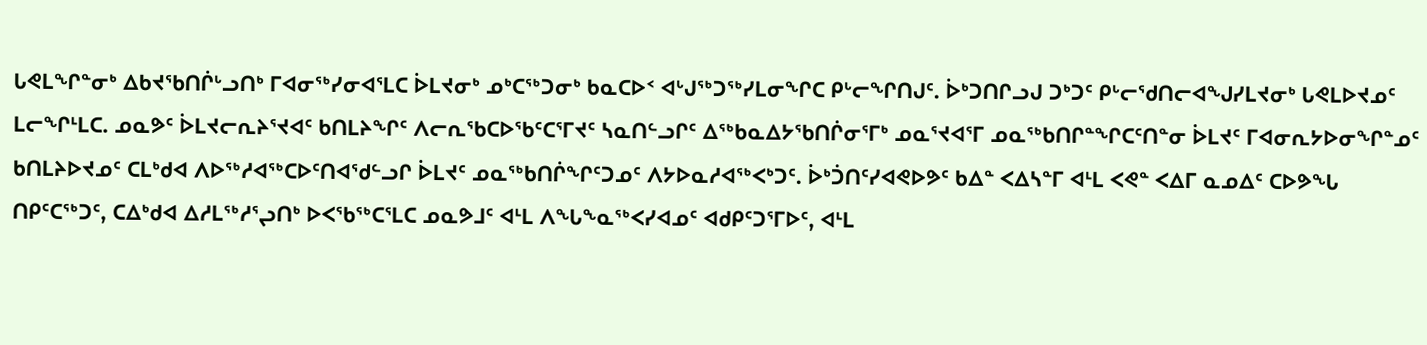ᒐᕙᒪᖏᓐᓂᒃ ᐃᑲᔪᖃᑎᒌᒡᓗᑎᒃ ᒥᐊᓂᖅᓯᓂᐊᕐᒪᑕ ᐆᒪᔪᓂᒃ ᓄᒃᑕᖅᑐᓂᒃ ᑲᓇᑕᐅᑉ ᐊᒡᒍᖅᑐᖅᓯᒪᓂᖏᑕ ᑭᒡᓕᖏᑎᒍᑦ. ᐆᒃᑐᑎᒋᓗᒍ ᑐᒃᑐᑦ ᑭᒡᓕᖁᑎᓕᐊᖑᓯᒪᔪᓂᒃ ᒐᕙᒪᐅᔪᓄᑦ ᒪᓕᖏᒻᒪᑕ. ᓄᓇᕗᑦ ᐆᒪᔪᓕᕆᔨᕐᔪᐊᑦ ᑲᑎᒪᔨᖏᑦ ᐱᓕᕆᖃᑕᐅᖃᑦᑕᕐᒥᔪᑦ ᓴᓇᑎᓪᓗᒋᑦ ᐃᖅᑲᓇᐃᔭᖃᑎᒌᓂᕐᒥᒃ ᓄᓇᕐᔪᐊᕐᒥ ᓄᓇᖅᑲᑎᒋᓐᖏᑕᑦᑎᓐᓂ ᐆᒪᔪᑦ ᒥᐊᓂᕆᔭᐅᓂᖏᓐᓄᑦ ᑲᑎᒪᔨᐅᔪᓄᑦ ᑕᒪᒃᑯᐊ ᐱᐅᖅᓱᐊᖅᑕᐅᑦᑎᐊᖁᓪᓗᒋ ᐆᒪᔪᑦ ᓄᓇᖅᑲᑎᒌᖏᑦᑐᓄᑦ ᐱᔭᐅᓇᓱᐊᖅᐸᒃᑐᑦ. ᐆᒃᑑᑎᑦᓯᐊᕙᐅᕗᑦ ᑲᐃᓐ ᐸᐃᓴᓐᒥ ᐊᒻᒪ ᐸᕙᓐ ᐸᐃᒥ ᓇᓄᐃᑦ ᑕᐅᕗᖓ ᑎᑭᑦᑕᖅᑐᑦ, ᑕᐃᒃᑯᐊ ᐃᓱᒪᖅᓱᕐᖢᑎᒃ ᐅᐸᖃᖅᑕᕐᒪᑕ ᓄᓇᕗᒧᑦ ᐊᒻᒪ ᐱᖓᖕᓇᖅᐸᓯᐊᓄᑦ ᐊᑯᑭᑦᑐᕐᒥᐅᑦ, ᐊᒻᒪ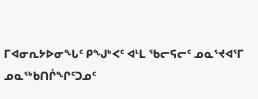ᒥᐊᓂᕆᔭᐅᓂᖓᑦ ᑭᖑᒃᐸᑦ ᐊᒻᒪ ᖃᓕᕋᓕᑦ ᓄᓇᕐᔪᐊᕐᒥ ᓄᓇᖅᑲᑎᒌᖏᑦᑐᓄᑦ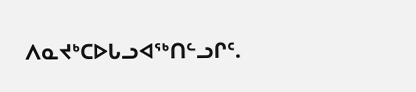ᐱᓇᔪᒃᑕᐅᒐᓗᐊᖅᑎᓪᓗᒋᑦ.